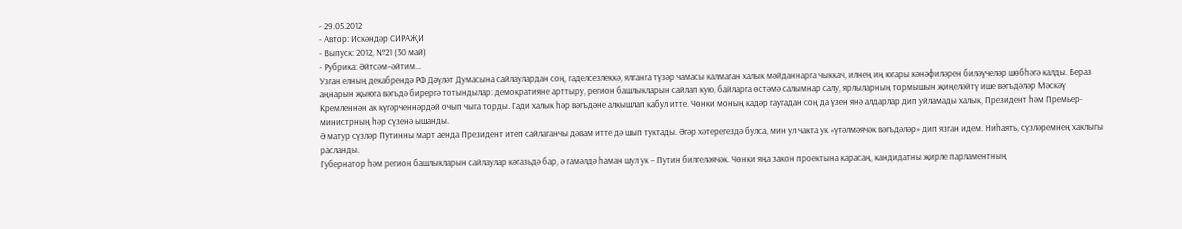- 29.05.2012
- Автор: Искәндәр СИРАҖИ
- Выпуск: 2012, №21 (30 май)
- Рубрика: Әйтсәм–әйтим…
Узган елның декабрендә РФ Дәүләт Думасына сайлаулардан соң, гаделсезлеккә, ялганга түзәр чамасы калмаган халык мәйданнарга чыккач, илнең иң югары кәнәфиләрен биләүчеләр шөбһәгә калды. Бераз аңнарын җыюга вәгъдә бирергә тотындылар: демократияне арттыру, регион башлыкларын сайлап кую, байларга өстәмә салымнар салу, ярлыларның тормышын җиңеләйтү ише вәгъдәләр Мәскәү Кремленнән ак күгәрченнәрдәй очып чыга торды. Гади халык һәр вәгъдәне алкышлап кабул итте. Чөнки моның кадәр гаугадан соң да үзен янә алдарлар дип уйламады халык, Президент һәм Премьер-министрның һәр сүзенә ышанды.
Ә матур сүзләр Путинны март аенда Президент итеп сайлаганчы дәвам итте дә шып туктады. Әгәр хәтерегездә булса, мин ул чакта ук «үтәлмәячәк вәгъдәләр» дип язган идем. Ниһаять, сүзләремнең хаклыгы расланды.
Губернатор һәм регион башлыкларын сайлаулар кәгазьдә бар, ә гамәлдә һаман шул ук – Путин билгеләячәк. Чөнки яңа закон проектына карасаң, кандидатны җирле парламентның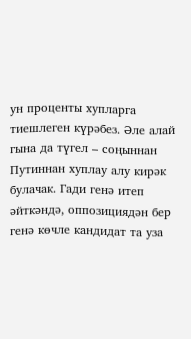ун проценты хупларга тиешлеген күрәбез. Әле алай гына да түгел – соңыннан Путиннан хуплау алу кирәк булачак. Гади генә итеп әйткәндә, оппозициядән бер генә көчле кандидат та уза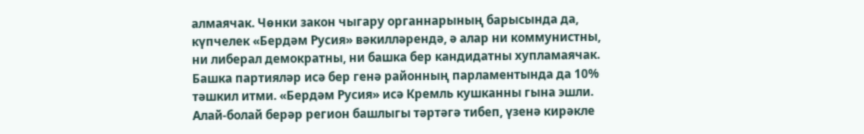алмаячак. Чөнки закон чыгару органнарының барысында да, күпчелек «Бердәм Русия» вәкилләрендә, ә алар ни коммунистны, ни либерал демократны, ни башка бер кандидатны хупламаячак. Башка партияләр исә бер генә районның парламентында да 10% тәшкил итми. «Бердәм Русия» исә Кремль кушканны гына эшли. Алай-болай берәр регион башлыгы тәртәгә тибеп, үзенә кирәкле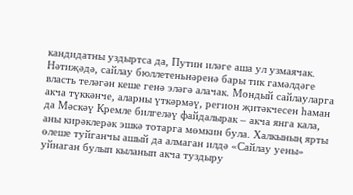кандидатны уздыртса да, Путин иләге аша ул узмаячак. Нәтиҗәдә, сайлау бюллетеньнәренә бары тик гамәлдәге власть теләгән кеше генә эләгә алачак. Мондый сайлауларга акча түккәнче, аларны үткәрмәү, регион җитәкчесен һаман да Мәскәү Кремле билгеләү файдалырак – акча янга кала, аны кирәклерәк эшкә тотарга мөмкин була. Халкының ярты өлеше туйганчы ашый да алмаган илдә «Сайлау уены» уйнаган булып кыланып акча туздыру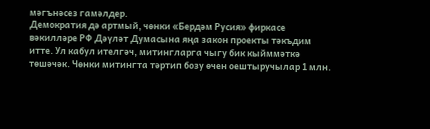мәгънәсез гамәлдер.
Демократия дә артмый, чөнки «Бердәм Русия» фиркасе вәкилләре РФ Дәүләт Думасына яңа закон проекты тәкъдим итте. Ул кабул ителгәч, митингларга чыгу бик кыйммәткә төшәчәк. Чөнки митингта тәртип бозу өчен оештыручылар 1 млн.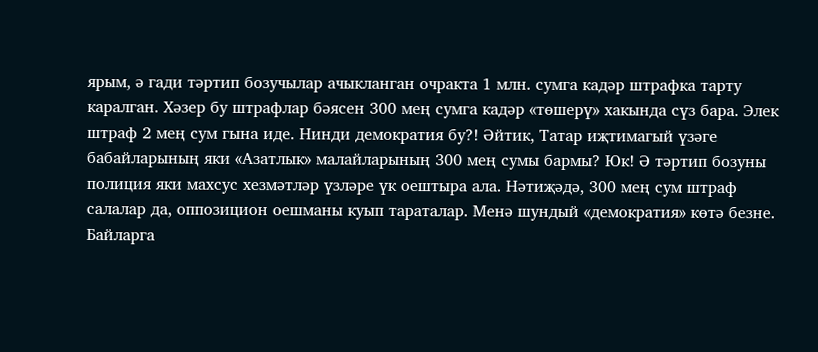ярым, ә гади тәртип бозучылар ачыкланган очракта 1 млн. сумга кадәр штрафка тарту каралган. Хәзер бу штрафлар бәясен 300 мең сумга кадәр «төшерү» хакында сүз бара. Элек штраф 2 мең сум гына иде. Нинди демократия бу?! Әйтик, Татар иҗтимагый үзәге бабайларының яки «Азатлык» малайларының 300 мең сумы бармы? Юк! Ә тәртип бозуны полиция яки махсус хезмәтләр үзләре үк оештыра ала. Нәтиҗәдә, 300 мең сум штраф салалар да, оппозицион оешманы куып тараталар. Менә шундый «демократия» көтә безне.
Байларга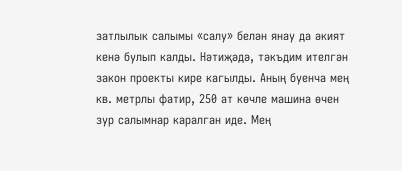затлылык салымы «салу» белән янау да әкият кенә булып калды. Нәтиҗәдә, тәкъдим ителгән закон проекты кире кагылды. Аның буенча мең кв. метрлы фатир, 250 ат көчле машина өчен зур салымнар каралган иде. Мең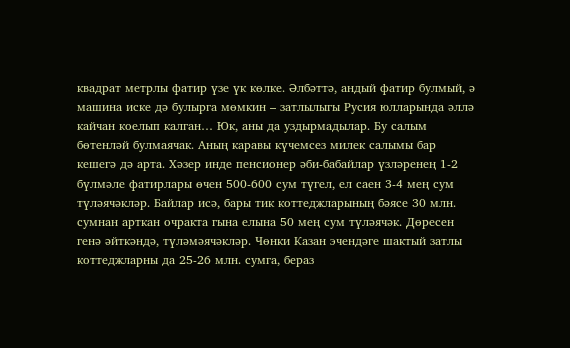квадрат метрлы фатир үзе үк көлке. Әлбәттә, андый фатир булмый, ә машина иске дә булырга мөмкин – затлылыгы Русия юлларында әллә кайчан коелып калган… Юк, аны да уздырмадылар. Бу салым бөтенләй булмаячак. Аның каравы күчемсез милек салымы бар кешегә дә арта. Хәзер инде пенсионер әби-бабайлар үзләренең 1-2 бүлмәле фатирлары өчен 500-600 сум түгел, ел саен 3-4 мең сум түләячәкләр. Байлар исә, бары тик коттеджларының бәясе 30 млн. сумнан арткан очракта гына елына 50 мең сум түләячәк. Дөресен генә әйткәндә, түләмәячәкләр. Чөнки Казан эчендәге шактый затлы коттеджларны да 25-26 млн. сумга, бераз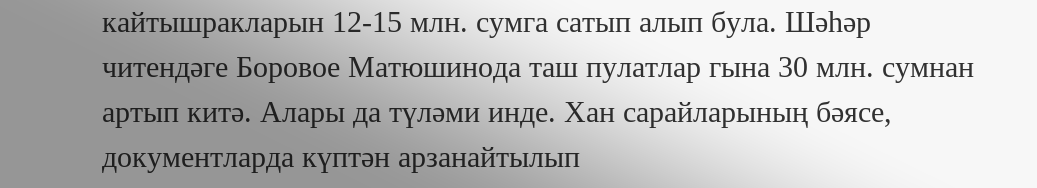кайтышракларын 12-15 млн. сумга сатып алып була. Шәһәр читендәге Боровое Матюшинода таш пулатлар гына 30 млн. сумнан артып китә. Алары да түләми инде. Хан сарайларының бәясе, документларда күптән арзанайтылып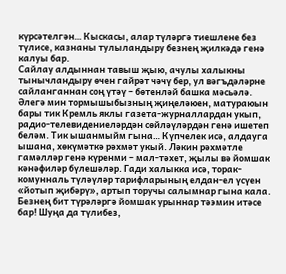күрсәтелгән… Кыскасы, алар түләргә тиешлене без түлисе, казнаны тулыландыру безнең җилкәдә генә калуы бар.
Сайлау алдыннан тавыш җыю, ачулы халыкны тынычландыру өчен гайрәт чәчү бер, ул вәгъдәләрне сайланганнан соң үтәү – бөтенләй башка мәсьәлә. Әлегә мин тормышыбызның җиңеләюен, матураюын бары тик Кремль яклы газета-журналлардан укып, радио-телевидениеләрдән сөйләүләрдән генә ишетеп беләм. Тик ышанмыйм гына… Күпчелек исә, алдауга ышана, хөкүмәткә рәхмәт укый. Ләкин рәхмәтле гамәлләр генә күренми – мал-тәхет, җылы вә йомшак кәнәфиләр бүлешәләр. Гади халыкка исә, торак-комунналь түләүләр тарифларының елдан-ел үсүен «йотып җибәрү», артып торучы салымнар гына кала. Безнең бит түрәләргә йомшак урыннар тәэмин итәсе бар! Шуңа да түлибез,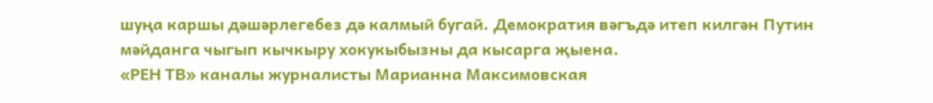шуңа каршы дәшәрлегебез дә калмый бугай. Демократия вәгъдә итеп килгән Путин мәйданга чыгып кычкыру хокукыбызны да кысарга җыена.
«РЕН ТВ» каналы журналисты Марианна Максимовская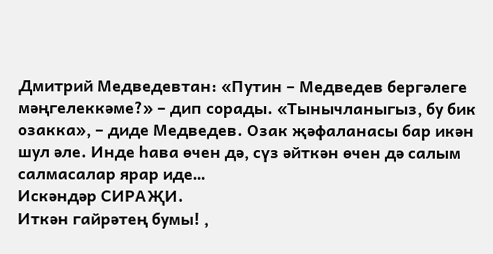Дмитрий Медведевтан: «Путин – Медведев бергәлеге мәңгелеккәме?» – дип сорады. «Тынычланыгыз, бу бик озакка», – диде Медведев. Озак җәфаланасы бар икән шул әле. Инде һава өчен дә, сүз әйткән өчен дә салым салмасалар ярар иде…
Искәндәр СИРАҖИ.
Иткән гайрәтең бумы! ,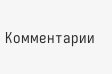Комментарии